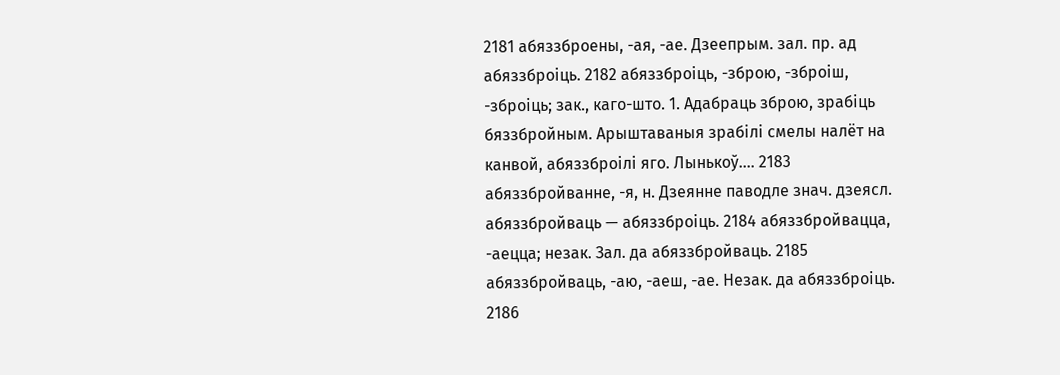2181 абяззброены, -ая, -ае. Дзеепрым. зал. пр. ад абяззброіць. 2182 абяззброіць, -зброю, -зброіш, -зброіць; зак., каго-што. 1. Адабраць зброю, зрабіць бяззбройным. Арыштаваныя зрабілі смелы налёт на канвой, абяззброілі яго. Лынькоў.… 2183 абяззбройванне, -я, н. Дзеянне паводле знач. дзеясл. абяззбройваць — абяззброіць. 2184 абяззбройвацца, -аецца; незак. Зал. да абяззбройваць. 2185 абяззбройваць, -аю, -аеш, -ае. Незак. да абяззброіць. 2186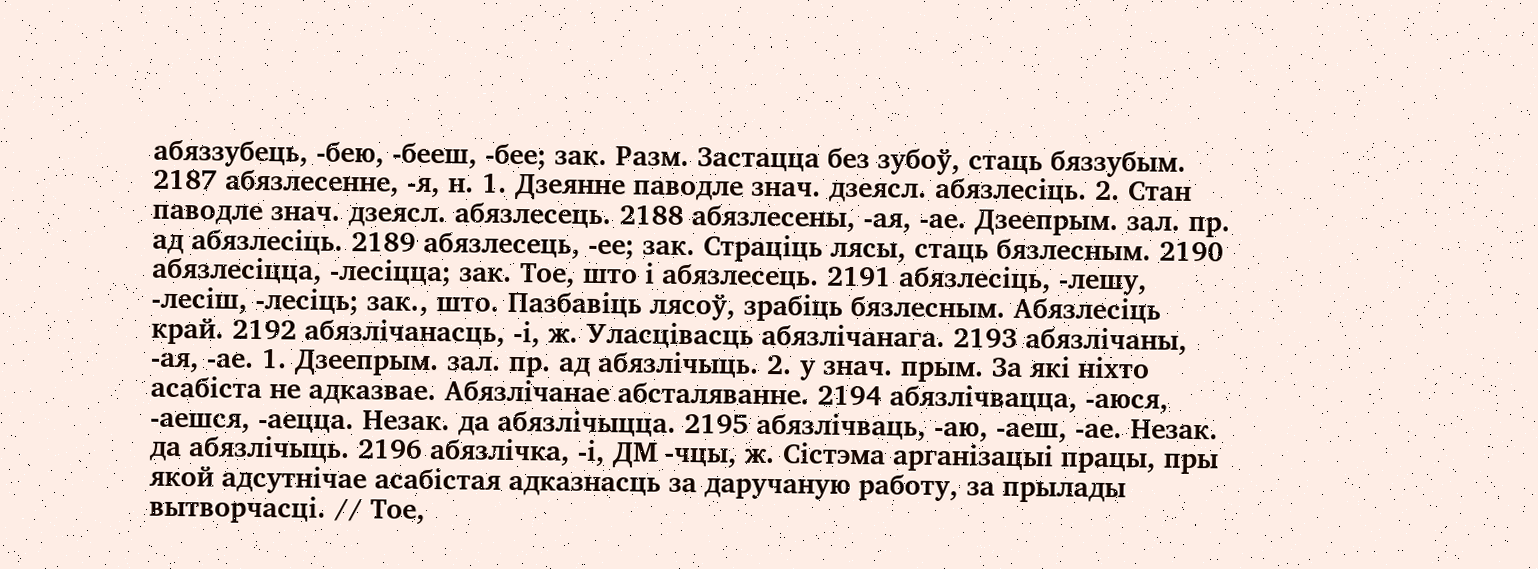абяззубець, -бею, -бееш, -бее; зак. Разм. Застацца без зубоў, стаць бяззубым. 2187 абязлесенне, -я, н. 1. Дзеянне паводле знач. дзеясл. абязлесіць. 2. Стан паводле знач. дзеясл. абязлесець. 2188 абязлесены, -ая, -ае. Дзеепрым. зал. пр. ад абязлесіць. 2189 абязлесець, -ее; зак. Страціць лясы, стаць бязлесным. 2190 абязлесіцца, -лесіцца; зак. Тое, што і абязлесець. 2191 абязлесіць, -лешу, -лесіш, -лесіць; зак., што. Пазбавіць лясоў, зрабіць бязлесным. Абязлесіць край. 2192 абязлічанасць, -і, ж. Уласцівасць абязлічанага. 2193 абязлічаны, -ая, -ае. 1. Дзеепрым. зал. пр. ад абязлічыць. 2. у знач. прым. За які ніхто асабіста не адказвае. Абязлічанае абсталяванне. 2194 абязлічвацца, -аюся, -аешся, -аецца. Незак. да абязлічыцца. 2195 абязлічваць, -аю, -аеш, -ае. Незак. да абязлічыць. 2196 абязлічка, -і, ДМ -чцы, ж. Сістэма арганізацыі працы, пры якой адсутнічае асабістая адказнасць за даручаную работу, за прылады вытворчасці. // Тое,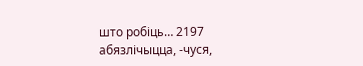што робіць… 2197 абязлічыцца, -чуся,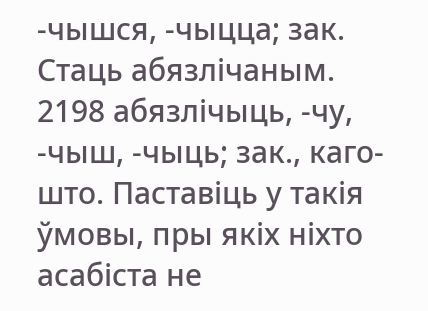-чышся, -чыцца; зак. Стаць абязлічаным. 2198 абязлічыць, -чу, -чыш, -чыць; зак., каго- што. Паставіць у такія ўмовы, пры якіх ніхто асабіста не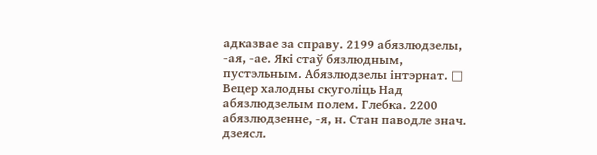адказвае за справу. 2199 абязлюдзелы, -ая, -ае. Які стаў бязлюдным, пустэльным. Абязлюдзелы інтэрнат. □ Вецер халодны скуголіць Над абязлюдзелым полем. Глебка. 2200 абязлюдзенне, -я, н. Стан паводле знач. дзеясл.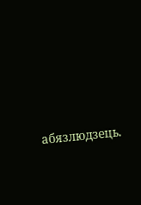абязлюдзець.